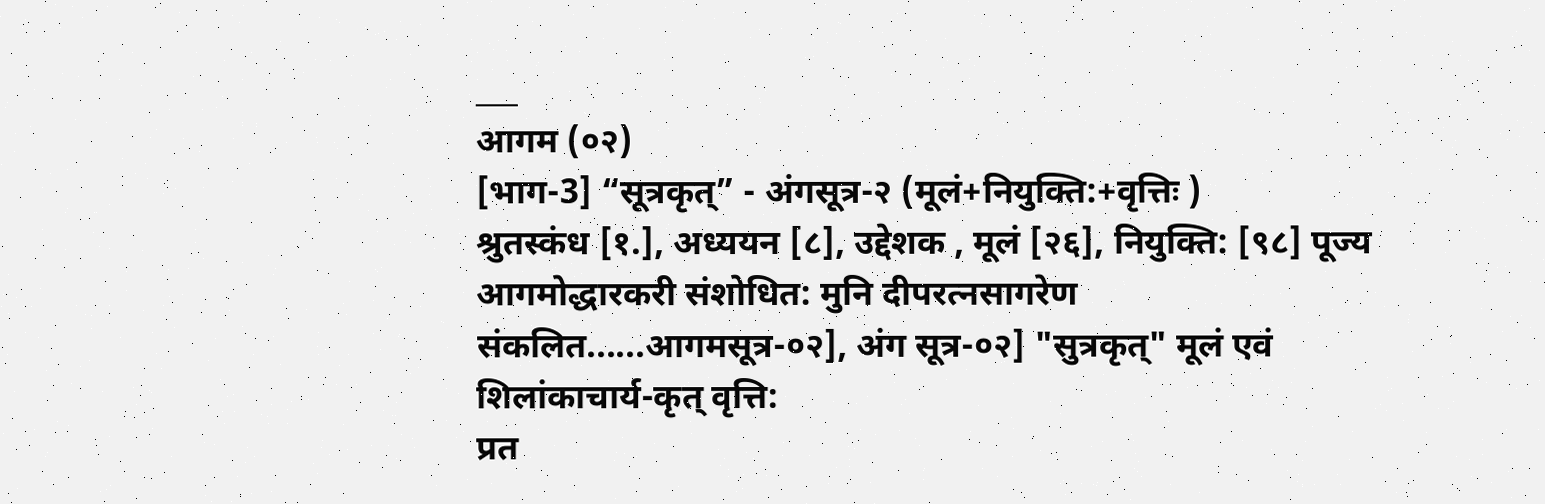___
आगम (०२)
[भाग-3] “सूत्रकृत्” - अंगसूत्र-२ (मूलं+नियुक्ति:+वृत्तिः )
श्रुतस्कंध [१.], अध्ययन [८], उद्देशक , मूलं [२६], नियुक्ति: [९८] पूज्य आगमोद्धारकरी संशोधित: मुनि दीपरत्नसागरेण संकलित......आगमसूत्र-०२], अंग सूत्र-०२] "सुत्रकृत्" मूलं एवं शिलांकाचार्य-कृत् वृत्ति:
प्रत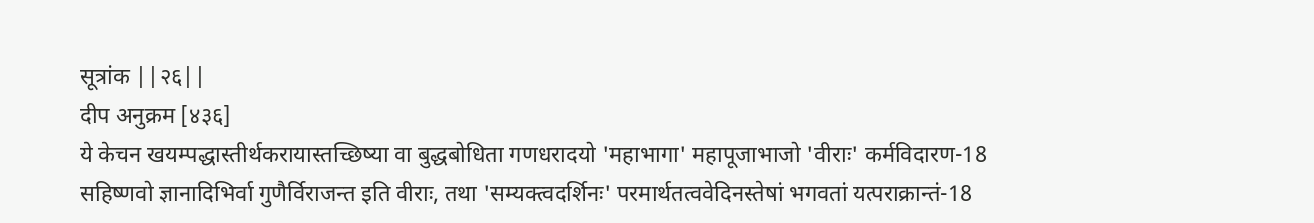सूत्रांक ||२६||
दीप अनुक्रम [४३६]
ये केचन खयम्पद्धास्तीर्थकरायास्तच्छिष्या वा बुद्धबोधिता गणधरादयो 'महाभागा' महापूजाभाजो 'वीराः' कर्मविदारण-18 सहिष्णवो ज्ञानादिभिर्वा गुणैर्विराजन्त इति वीराः, तथा 'सम्यक्त्वदर्शिनः' परमार्थतत्ववेदिनस्तेषां भगवतां यत्पराक्रान्तं-18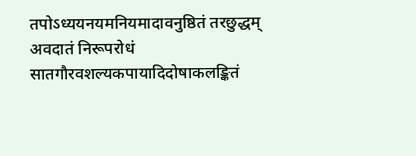तपोऽध्ययनयमनियमादावनुष्ठितं तरछुद्धम् अवदातं निरूपरोधं सातगौरवशल्यकपायादिदोषाकलङ्कितं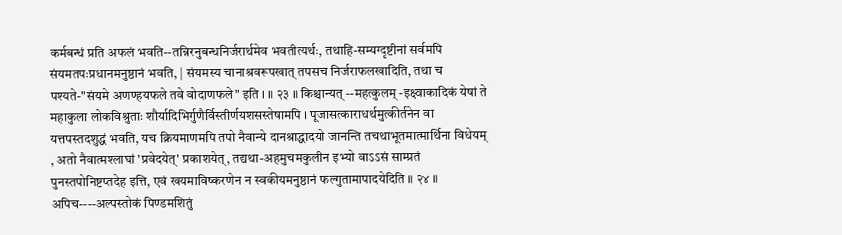कर्मबन्धं प्रति अफलं भवति--तन्निरनुबन्धनिर्जरार्थमेव भवतीत्यर्थः, तथाहि-सम्यग्दृष्टीनां सर्वमपि संयमतपःप्रधानमनुष्ठानं भवति, | संयमस्य चानाश्रवरूपखात् तपसच निर्जराफलखादिति, तथा च पश्यते-"संयमे अणण्हयफले तवे वोदाणफले" इति । ॥ २३ ॥ किश्चान्यत् --महत्कुलम् -इक्ष्वाकादिकं येषां ते महाकुला लोकविश्रुताः शौर्यादिभिर्गुणैर्विस्तीर्णयशसस्तेषामपि । पूजासत्काराधर्थमुत्कीर्तनेन वा यत्तपस्तदशुद्धं भवति, यच क्रियमाणमपि तपो नैवान्ये दानश्राद्धादयो जानन्ति तचथाभूतमात्मार्थिना विधेयम् , अतो नैवात्मश्लाघां 'प्रवेदयेत्' प्रकाशयेत्, तद्यथा-अहमुचमकुलीन इभ्यो वाऽऽसं साम्प्रतं पुनस्तपोनिष्टप्तदेह इत्ति, एवं खयमाविष्करणेन न स्वकीयमनुष्ठानं फल्गुतामापादयेदिति ॥ २४ ॥ अपिच----अल्पस्तोकं पिण्डमशितुं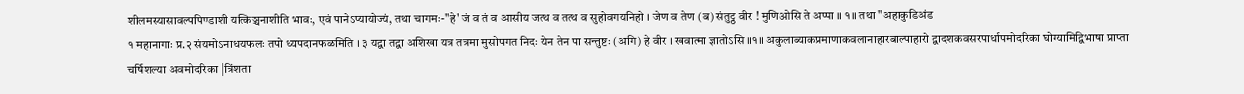शीलमस्यासावल्पपिण्डाशी यत्किञ्चनाशीति भावः, एवं पानेऽप्यायोज्यं, तथा चागमः-"हे' जं व तं व आसीय जत्थ व तत्थ व सुहोवगयनिहो । जेण व तेण (ब) संतुट्ठ वीर ! मुणिओसि ते अप्पा ॥ १॥ तथा "अहाकुडिअंड
१ महानागाः प्र.२ संयमोऽनाधयफलः तपो ध्यपदानफळमिति । ३ यद्वा तद्वा अशिखा यत्र तत्रमा मुसोपगत निदः येन तेन पा सन्तुष्टः (अगि) हे वीर । खवात्मा ज्ञातोऽसि ॥१॥ अकुलाब्याकप्रमाणाकवलानाहारबाल्पाहारो द्वादशकवसरपार्धापमोदरिका घोग्यामिद्विभाषा प्राप्ता चर्षिशल्या अवमोदरिका |त्रिंशता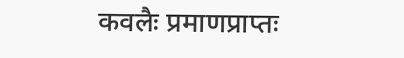कवलैः प्रमाणप्राप्तः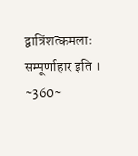द्वात्रिंशत्कमलाः सम्पूर्णाहार इति ।
~360~